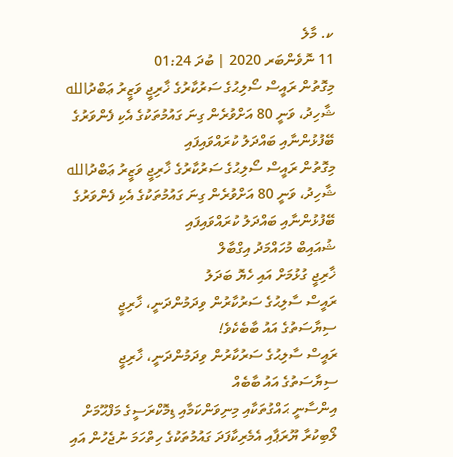ކ. މާލެ
11 ނޮވެންބަރ 2020 | ބުދަ 01:24
މިގޮތުން ރައީސް ސޯލިޙުގެ ސަރުކާރުގެ ޚާރިޖީ ވަޒީރު ޢަބްދުالله ޝާހިދު، ވަނީ 80 އަށްވުރެން ގިނަ ގައުމުތަކުގެ އެކި ފެންވަރުގެ ބޭފުޅުންނާއި ބައްދަލު ކުރައްވައިފައި
މިގޮތުން ރައީސް ސޯލިޙުގެ ސަރުކާރުގެ ޚާރިޖީ ވަޒީރު ޢަބްދުالله ޝާހިދު، ވަނީ 80 އަށްވުރެން ގިނަ ގައުމުތަކުގެ އެކި ފެންވަރުގެ ބޭފުޅުންނާއި ބައްދަލު ކުރައްވައިފައި
ޝުއައިބް މުހައްމަދު އިގްބާލް
ޚާރިޖީ ގުޅުމަށް އައި ހެޔޮ ބަދަލު
ރައީސް ސާލިޙުގެ ސަރުކާރުން ވިދަމުންދަނީ، ޚާރިޖީ ސިޔާސަތުގެ އައު ބާބެކެވެ!
ރައީސް ސާލިޙުގެ ސަރުކާރުން ވިދަމުންދަނީ، ޚާރިޖީ ސިޔާސަތުގެ އައު ބާބެއް
އިންސާނީ ޙައްގުތަކާއި މިނިވަންކަމާއި ޑިމޮކްރަސީގެ މަފްޙޫމަށް ލޯބިކުރާ ޔޫރަޕާއި އެމެރިކާފަދަ ގައުމުތަކުގެ ހިތްހަމަ ނުޖެހުން އައި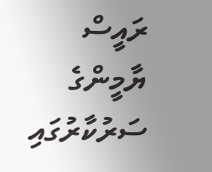ރައީސް ޔާމީންގެ ސަރުކާރުގައި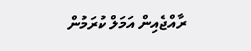ރާއްޖެއިން އަމަލް ކުރަމުން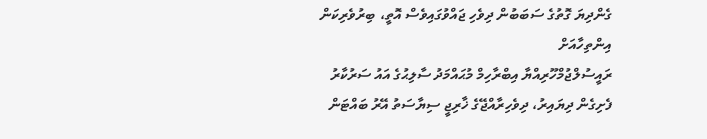ގެންދިޔަ ގޮތުގެ ސަބަބުން ދިވެހި ޖައްވުގައިވެސް އޮތީ، ބިރުވެރިކަން އިންތިހާއަށް
ރައީސުލްޖުމްހޫރިއްޔާ އިބްރާހިމް މުޙައްމަދު ސާލިޙުގެ އައު ސަރުކާރު ފެށިގެން ދިޔައިރު، ދިވެހިރާއްޖޭގެ ޚާރިޖީ ސިޔާސަތު އޭރު ބައްޓަން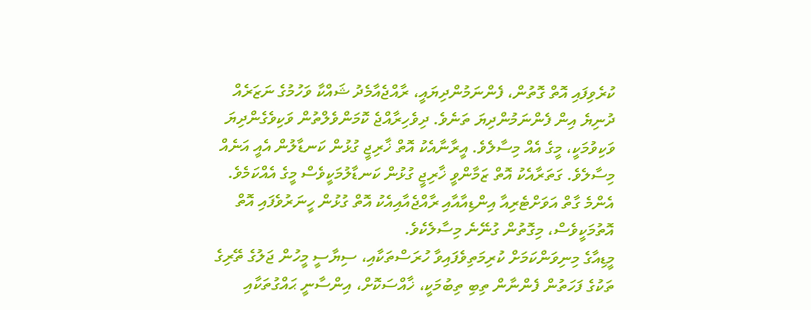ކުރެވިފައި އޮތް ގޮތުން، ފެންނަމުންދިޔައީ، ރާއްޖެއާމެދު ޝައްކާ ވަހުމުގެ ނަޒަރެއް ދުނިޔެ އިން ފެންނަމުންދިޔަ ތަނެވެ. ދިވެހިރާއްޖެ ކޮމަންވެލްތުން ވަކިވެގެންދިޔަ ވަކިވުމަކީ، މީގެ އެއް މިސާލެވެ. އީރާނާއެކު އޮތް ޚާރިޖީ ގުޅުން ކަނޑާލުން އެއީ އަނެއް މިސާލެވެ. ގަތަރާއެކު އޮތް ޒަމާންވީ ޚާރިޖީ ގުޅުން ކަނޑާލުމަކީވެސް މީގެ އެއްކަމެވެ. އެންމެ ގާތް އަވަށްޓެރިއާ އިންޑިއާއާއި ރާއްޖެއާއިއެކު އޮތް ގުޅުން ހީނަރުވެފައި އޮތް އޮތުމަކީވެސް، މިގޮތުން ގުނޭނެ މިސާލެކެވެ.
މީޑިއާގެ މިނިވަންކަމަށް ކުރިމަތިވެފައިވާ ހުރަސްތަކާއި، ސިޔާސީ މީހުން ޖަލުގެ ތޭރިގެ ތަކުގެ ފަހަތުން ފެންނާން ތިބި ތިބުމަކީ، ޚާއްސަކޮށް، އިންސާނީ ޙައްގުތަކާއި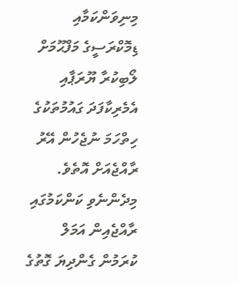މިނިވަންކަމާއި ޑިމޮކްރަސީގެ މަފްޙޫމަށް ލޯބިކުރާ ޔޫރަޕާއި އެމެރިކާފަދަ ގައުމުތަކުގެ ހިތްހަމަ ނުޖެހުން އޭރު ރާއްޖެއަށް އޮތެވެ. މިދެންނެވި ކަންކަމުގައި ރާއްޖެއިން އަމަލް ކުރަމުން ގެންދިޔަ ގޮތުގެ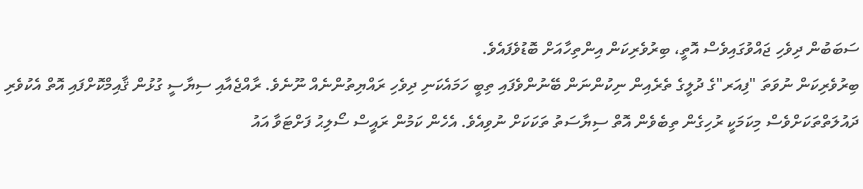ސަބަބުން ދިވެހި ޖައްވުގައިވެސް އޮތީ، ބިރުވެރިކަން އިންތިހާއަށް ބޮޑުވެފައެވެ.
ބިރުވެރިކަން ނުވަތަ "ފިއަރ"ގެ ދުލީގެ ތެރެއިން ނިކުންނަން ބޭނުންވެފައި ތިބީ ހަމައެކަނި ދިވެހި ރައްޔިތުންނެއް ނޫނެވެ. ރާއްޖެއާއި ސިޔާސީ ގުޅުން ޤާއިމްކޮށްފައި އޮތް އެކުވެރި ދައުލަތްތަކަށްވެސް މިކަމަކީ ރުހިގެން ތިބެވެން އޮތް ސިޔާސަތު ތަކަކަށް ނުވިއެވެ. އެހެން ކަމުން ރައީސް ސޯލިޙު ފަށްޓަވާ އައު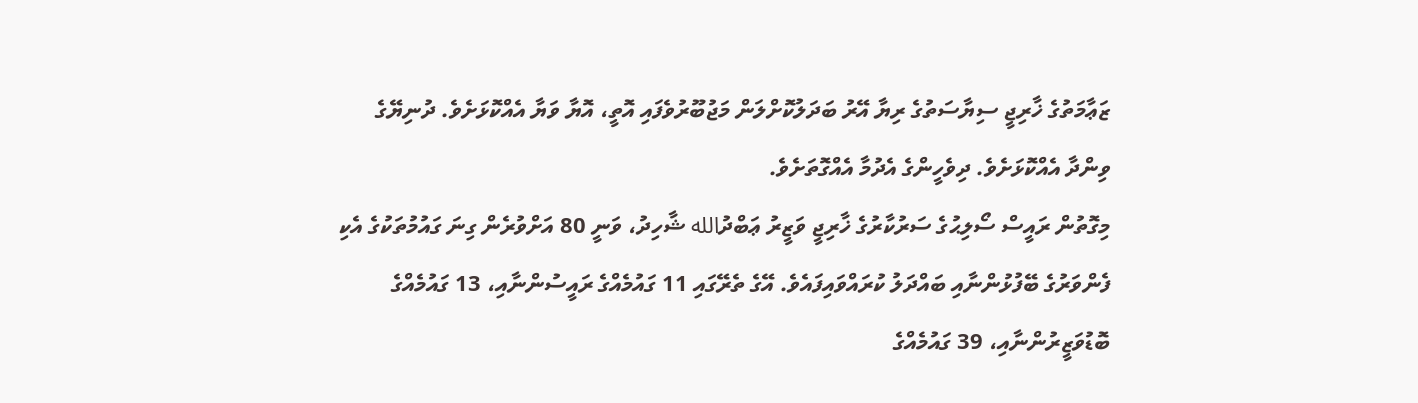ޒަޢާމަތުގެ ޚާރިޖީ ސިޔާސަތުގެ ރިޔާ އޭރު ބަދަލުކޮށްލަން މަޖުބޫރުވެފައި އޮތީ، އޮޔާ ވަޔާ އެއްކޮޅަށެވެ. ދުނިޔޭގެ ވިންދާ އެއްކޮޅަށެވެ. ދިވެހީންގެ އެދުމާ އެއްގޮތަށެވެ.
މިގޮތުން ރައީސް ސޯލިޙުގެ ސަރުކާރުގެ ޚާރިޖީ ވަޒީރު ޢަބްދުالله ޝާހިދު، ވަނީ 80 އަށްވުރެން ގިނަ ގައުމުތަކުގެ އެކި ފެންވަރުގެ ބޭފުޅުންނާއި ބައްދަލު ކުރައްވައިފައެވެ. އޭގެ ތެރޭގައި 11 ގައުމެއްގެ ރައީސުންނާއި، 13 ގައުމެއްގެ ބޮޑުވަޒީރުންނާއި، 39 ގައުމެއްގެ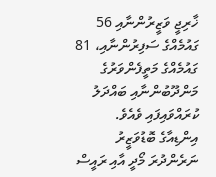ޚާރިޖީ ވަޒީރުންނާއި 56 ގައުމެއްގެ ސަފިރުންނާއި، 81 ގައުމެއްގެ މަތީފެންވަރުގެ މަންދޫބުންނާއި ބައްދަލު ކުރައްވައިފައި ވެއެވެ.
އިންޑިއާގެ ބޮޑުވަޒީރު ނަރެންދުރަ މޯދީ އާއި ރައީސް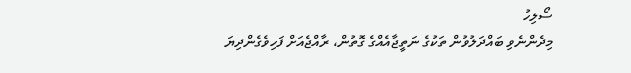ސޯލިހު
މިދެންނެވި ބައްދަލުވުން ތަކުގެ ނަތީޖާއެއްގެ ގޮތުން، ރާއްޖެއަށް ފަހިވެގެންދިޔަ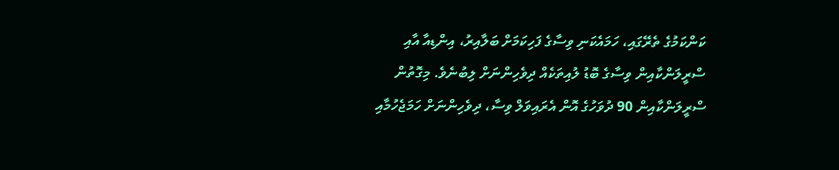ކަންކަމުގެ ތެރޭގައި، ހަމައެކަނި ވިސާގެ ފަހިކަމަށް ބަލާއިރު، އިންޑިއާ އާއި ސްރީލަންކާއިން ވިސާގެ ބޮޑު ލުއިތަކެއް ދިވެހިންނަށް ލިބުނެވެ. މިގޮތުން ސްރީލަންކާއިން 90 ދުވަހުގެ އޮން އެރައިވަލް ވިސާ، ދިވެހިންނަށް ހަމަޖެހުމާއި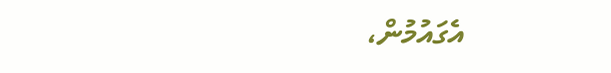އެގައުމުން،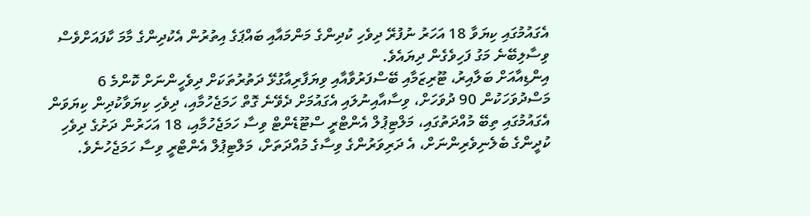އެގައުމުގައި ކިޔަވާ 18 އަހަރު ނުފުރޭ ދިވެހި ކުދިންގެ މަންމައާއި ބައްޕަގެ އިތުރުން އެކުދިންގެ މާމަ ކާފައަށްވެސް ވިސާލިބޭނެ މަގު ފަހިވެގެން ދިޔައެވެ.
އިންޑިއާއަށް ބަލާއިރު، ޓޫރިޒަމާއި ބޭސްފަރުވާއާއި ވިޔަފާރިއާގުޅޭ ދަތުރުތަކަށް ދިވެހީންނަށް ކޮންމެ 6 މަސްދުވަހަކުން 90 ދުވަހަށް، ވިސާއާއިނުލައި އެގައުމަށް ދެވޭނެ ގޮތް ހަމަޖެހުމާއި، ދިވެހި ކިޔަވާކުދިން ކިޔަވަން އެގައުމުގައި ތިބޭ މުއްދަތުގައި، މަލްޓިޕުލް އެންޓްރީ ސްޓޫޑެންޓް ވިސާ ހަމަޖެހުމާއި، 18 އަހަރުން ދަށުގެ ދިވެހި ކުދީންގެ ބެލެނިވެރިންނަށް، އެ ދަރިވަރުންގެ ވިސާގެ މުއްދަތަށް، މަލްޓިޕުލް އެންޓްރީ ވިސާ ހަމަޖެހުނެވެ.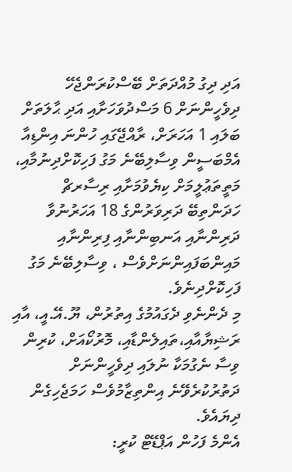އަދި ދިގު މުއްދަތަށް ބޭސްކުރަންޖެހޭ ދިވެހީންނަށް 6 މަސްދުވަހަށާއި އަދި ޙާލަތަށް ބަލައި 1 އަހަރަށް، ރާއްޖޭގައި ހުންނަ އިންޑިއާ އެމްބަސީން ވިސާލިބޭނެ މަގު ފަހިކޮށްދިނުމާއި، މަތީތަޢުލީމަށް ކިޔެވުމަށާއި ރިސާރޗް ހަދަންތިބޭ ދަރިވަރުންގެ 18 އަހަރުނުވާ ދަރިންނާއި އަނބިންނާއި ފިރިންނާއި މައިންބަފައިންނަށްވެސް ، ވިސާލިބޭނެ މަގު ފަހިކޮށްދިނެވެ.
މި ދެންނެވި ދެގައުމުގެ އިތުރުން، ޔޫ.އޭ.އީ، އާއި ރަޝިޔާއާއި،ތައިލެންޑާއި، މޮރުކޯއަށް، ކުރިން ވިސާ ނެގުމަކާ ނުލައި ދިވެހީންނަށް ދަތުރުކުރެވޭނެ އިންތިޒާމުވެސް ހަމަޖެހިގެން ދިޔައެވެ.
އެންމެ ފަހުން އަޕްޑޭޓް ކުރީ: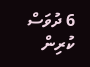6 ދުވަސް ކުރިން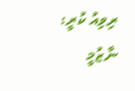ރިވިއު ކުރީ: ނާޒުމީ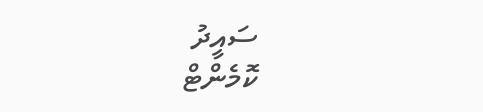ސައީދު
ކޮމެންޓް